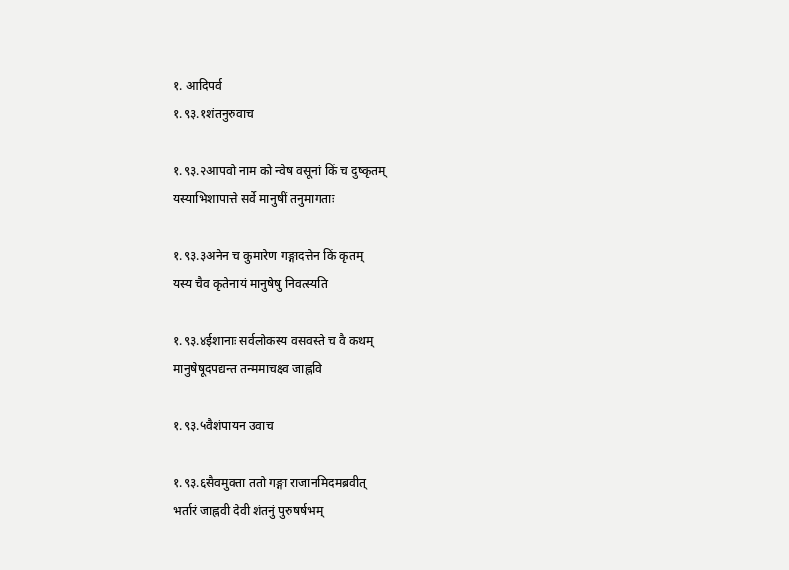१. आदिपर्व
१.९३.१शंतनुरुवाच

१.९३.२आपवो नाम को न्वेष वसूनां किं च दुष्कृतम्
यस्याभिशापात्ते सर्वे मानुषीं तनुमागताः

१.९३.३अनेन च कुमारेण गङ्गादत्तेन किं कृतम्
यस्य चैव कृतेनायं मानुषेषु निवत्स्यति

१.९३.४ईशानाः सर्वलोकस्य वसवस्ते च वै कथम्
मानुषेषूदपद्यन्त तन्ममाचक्ष्व जाह्नवि

१.९३.५वैशंपायन उवाच

१.९३.६सैवमुक्ता ततो गङ्गा राजानमिदमब्रवीत्
भर्तारं जाह्नवी देवी शंतनुं पुरुषर्षभम्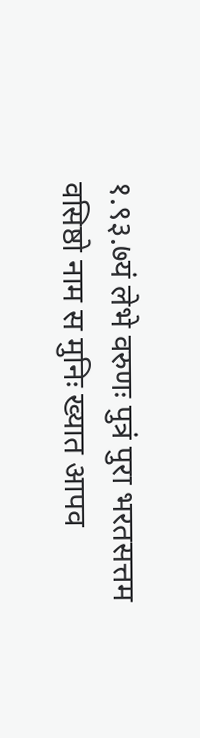१.९३.७यं लेभे वरुणः पुत्रं पुरा भरतसत्तम
वसिष्ठो नाम स मुनिः ख्यात आपव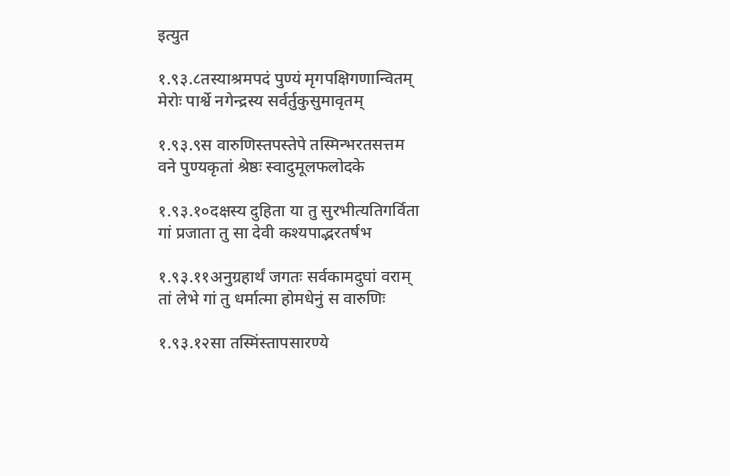इत्युत

१.९३.८तस्याश्रमपदं पुण्यं मृगपक्षिगणान्वितम्
मेरोः पार्श्वे नगेन्द्रस्य सर्वर्तुकुसुमावृतम्

१.९३.९स वारुणिस्तपस्तेपे तस्मिन्भरतसत्तम
वने पुण्यकृतां श्रेष्ठः स्वादुमूलफलोदके

१.९३.१०दक्षस्य दुहिता या तु सुरभीत्यतिगर्विता
गां प्रजाता तु सा देवी कश्यपाद्भरतर्षभ

१.९३.११अनुग्रहार्थं जगतः सर्वकामदुघां वराम्
तां लेभे गां तु धर्मात्मा होमधेनुं स वारुणिः

१.९३.१२सा तस्मिंस्तापसारण्ये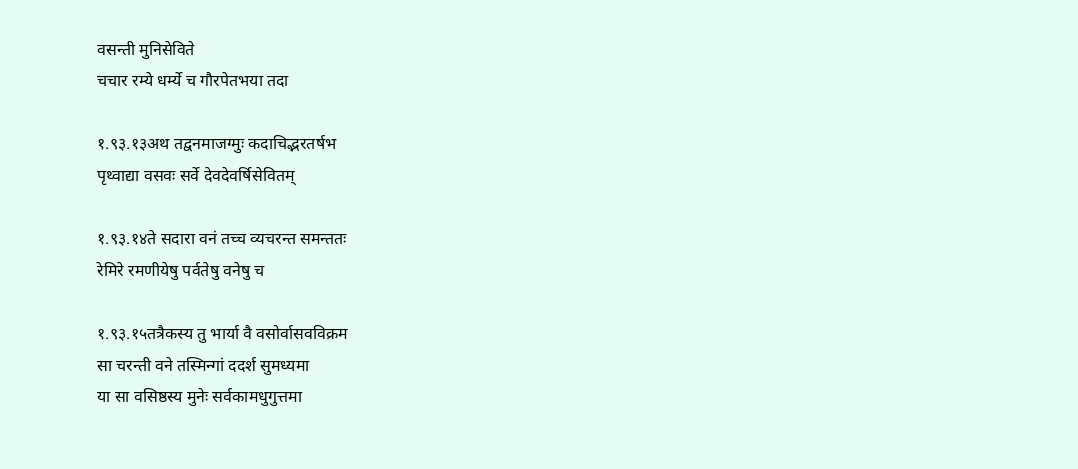वसन्ती मुनिसेविते
चचार रम्ये धर्म्ये च गौरपेतभया तदा

१.९३.१३अथ तद्वनमाजग्मुः कदाचिद्भरतर्षभ
पृथ्वाद्या वसवः सर्वे देवदेवर्षिसेवितम्

१.९३.१४ते सदारा वनं तच्च व्यचरन्त समन्ततः
रेमिरे रमणीयेषु पर्वतेषु वनेषु च

१.९३.१५तत्रैकस्य तु भार्या वै वसोर्वासवविक्रम
सा चरन्ती वने तस्मिन्गां ददर्श सुमध्यमा
या सा वसिष्ठस्य मुनेः सर्वकामधुगुत्तमा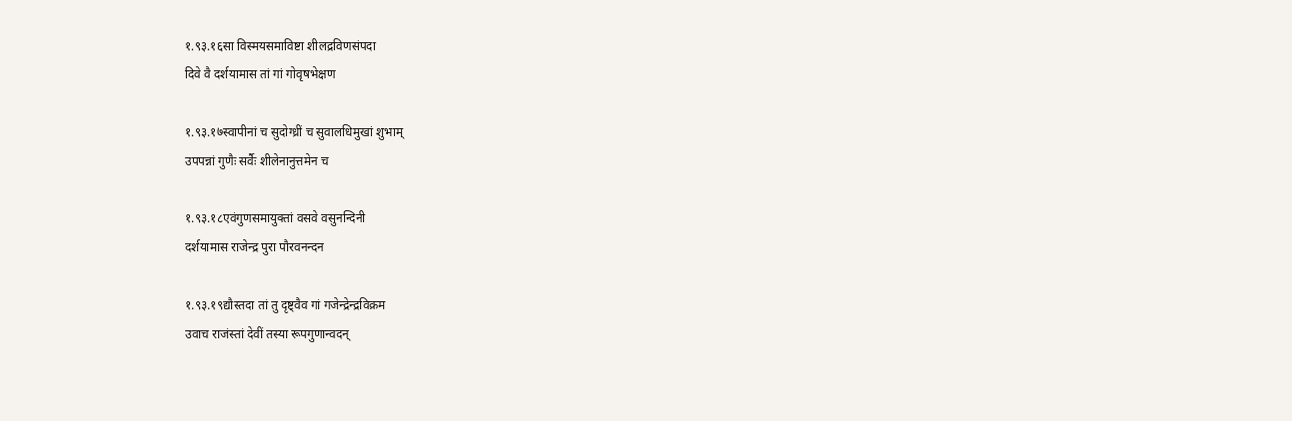१.९३.१६सा विस्मयसमाविष्टा शीलद्रविणसंपदा
दिवे वै दर्शयामास तां गां गोवृषभेक्षण

१.९३.१७स्वापीनां च सुदोग्ध्रीं च सुवालधिमुखां शुभाम्
उपपन्नां गुणैः सर्वैः शीलेनानुत्तमेन च

१.९३.१८एवंगुणसमायुक्तां वसवे वसुनन्दिनी
दर्शयामास राजेन्द्र पुरा पौरवनन्दन

१.९३.१९द्यौस्तदा तां तु दृष्ट्वैव गां गजेन्द्रेन्द्रविक्रम
उवाच राजंस्तां देवीं तस्या रूपगुणान्वदन्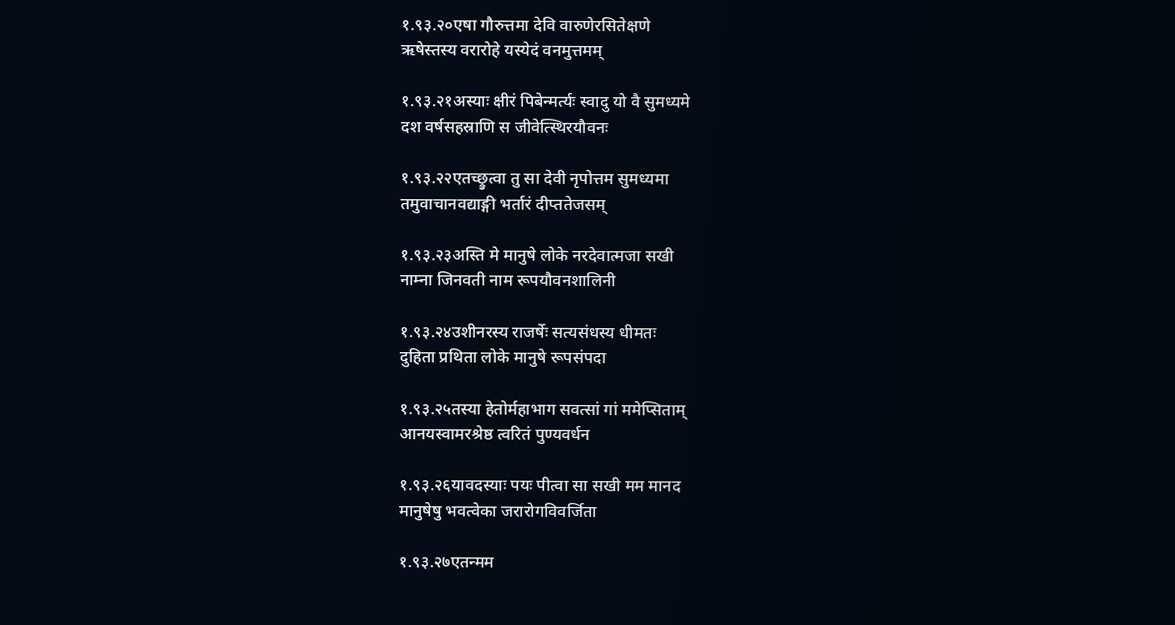१.९३.२०एषा गौरुत्तमा देवि वारुणेरसितेक्षणे
ऋषेस्तस्य वरारोहे यस्येदं वनमुत्तमम्

१.९३.२१अस्याः क्षीरं पिबेन्मर्त्यः स्वादु यो वै सुमध्यमे
दश वर्षसहस्राणि स जीवेत्स्थिरयौवनः

१.९३.२२एतच्छ्रुत्वा तु सा देवी नृपोत्तम सुमध्यमा
तमुवाचानवद्याङ्गी भर्तारं दीप्ततेजसम्

१.९३.२३अस्ति मे मानुषे लोके नरदेवात्मजा सखी
नाम्ना जिनवती नाम रूपयौवनशालिनी

१.९३.२४उशीनरस्य राजर्षेः सत्यसंधस्य धीमतः
दुहिता प्रथिता लोके मानुषे रूपसंपदा

१.९३.२५तस्या हेतोर्महाभाग सवत्सां गां ममेप्सिताम्
आनयस्वामरश्रेष्ठ त्वरितं पुण्यवर्धन

१.९३.२६यावदस्याः पयः पीत्वा सा सखी मम मानद
मानुषेषु भवत्वेका जरारोगविवर्जिता

१.९३.२७एतन्मम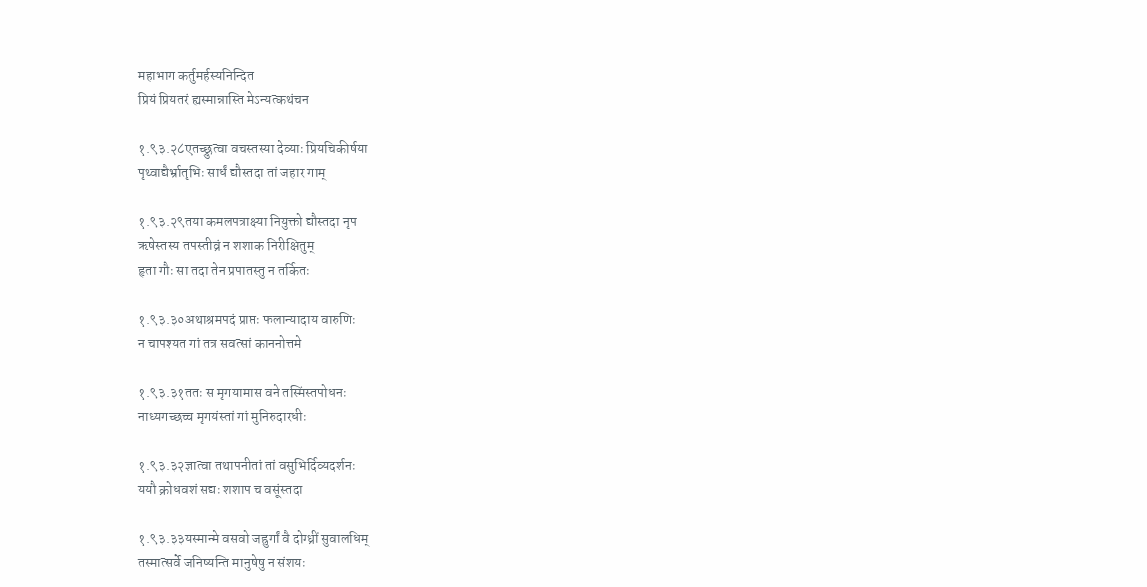महाभाग कर्तुमर्हस्यनिन्दित
प्रियं प्रियतरं ह्यस्मान्नास्ति मेऽन्यत्कथंचन

१.९३.२८एतच्छ्रुत्वा वचस्तस्या देव्याः प्रियचिकीर्षया
पृथ्वाद्यैर्भ्रातृभिः सार्धं द्यौस्तदा तां जहार गाम्

१.९३.२९तया कमलपत्राक्ष्या नियुक्तो द्यौस्तदा नृप
ऋषेस्तस्य तपस्तीव्रं न शशाक निरीक्षितुम्
हृता गौः सा तदा तेन प्रपातस्तु न तर्कितः

१.९३.३०अथाश्रमपदं प्राप्तः फलान्यादाय वारुणिः
न चापश्यत गां तत्र सवत्सां काननोत्तमे

१.९३.३१ततः स मृगयामास वने तस्मिंस्तपोधनः
नाध्यगच्छच्च मृगयंस्तां गां मुनिरुदारधीः

१.९३.३२ज्ञात्वा तथापनीतां तां वसुभिर्दिव्यदर्शनः
ययौ क्रोधवशं सद्यः शशाप च वसूंस्तदा

१.९३.३३यस्मान्मे वसवो जह्रुर्गां वै दोग्ध्रीं सुवालधिम्
तस्मात्सर्वे जनिष्यन्ति मानुषेषु न संशयः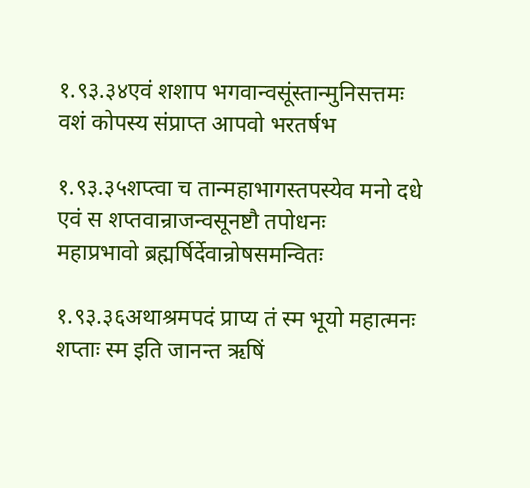१.९३.३४एवं शशाप भगवान्वसूंस्तान्मुनिसत्तमः
वशं कोपस्य संप्राप्त आपवो भरतर्षभ

१.९३.३५शप्त्वा च तान्महाभागस्तपस्येव मनो दधे
एवं स शप्तवान्राजन्वसूनष्टौ तपोधनः
महाप्रभावो ब्रह्मर्षिर्देवान्रोषसमन्वितः

१.९३.३६अथाश्रमपदं प्राप्य तं स्म भूयो महात्मनः
शप्ताः स्म इति जानन्त ऋषिं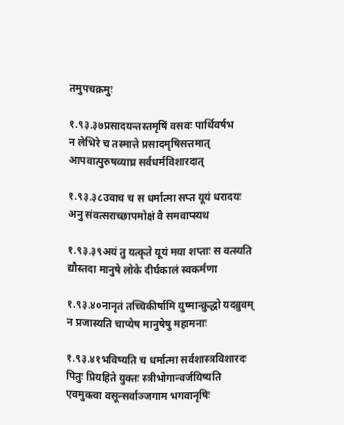तमुपचक्रमुः

१.९३.३७प्रसादयन्तस्तमृषिं वसवः पार्थिवर्षभ
न लेभिरे च तस्मात्ते प्रसादमृषिसत्तमात्
आपवात्पुरुषव्याघ्र सर्वधर्मविशारदात्

१.९३.३८उवाच च स धर्मात्मा सप्त यूयं धरादयः
अनु संवत्सराच्छापमोक्षं वै समवाप्स्यथ

१.९३.३९अयं तु यत्कृते यूयं मया शप्ताः स वत्स्यति
द्यौस्तदा मानुषे लोके दीर्घकालं स्वकर्मणा

१.९३.४०नानृतं तच्चिकीर्षामि युष्मान्क्रुद्धो यदब्रुवम्
न प्रजास्यति चाप्येष मानुषेषु महामनाः

१.९३.४१भविष्यति च धर्मात्मा सर्वशास्त्रविशारदः
पितुः प्रियहिते युक्तः स्त्रीभोगान्वर्जयिष्यति
एवमुक्त्वा वसून्सर्वाञ्जगाम भगवानृषिः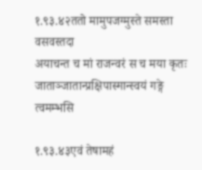१.९३.४२ततो मामुपजग्मुस्ते समस्ता वसवस्तदा
अयाचन्त च मां राजन्वरं स च मया कृतः
जाताञ्जातान्प्रक्षिपास्मान्स्वयं गङ्गे त्वमम्भसि

१.९३.४३एवं तेषामहं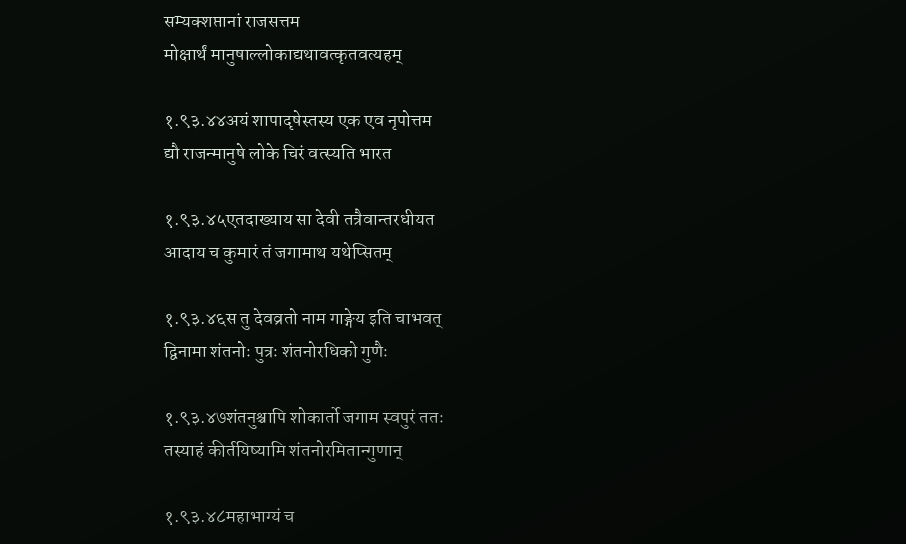सम्यक्शप्तानां राजसत्तम
मोक्षार्थं मानुषाल्लोकाद्यथावत्कृतवत्यहम्

१.९३.४४अयं शापादृषेस्तस्य एक एव नृपोत्तम
द्यौ राजन्मानुषे लोके चिरं वत्स्यति भारत

१.९३.४५एतदाख्याय सा देवी तत्रैवान्तरधीयत
आदाय च कुमारं तं जगामाथ यथेप्सितम्

१.९३.४६स तु देवव्रतो नाम गाङ्गेय इति चाभवत्
द्विनामा शंतनोः पुत्रः शंतनोरधिको गुणैः

१.९३.४७शंतनुश्चापि शोकार्तो जगाम स्वपुरं ततः
तस्याहं कीर्तयिष्यामि शंतनोरमितान्गुणान्

१.९३.४८महाभाग्यं च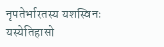नृपतेर्भारतस्य यशस्विनः
यस्येतिहासो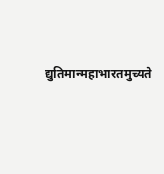द्युतिमान्महाभारतमुच्यते